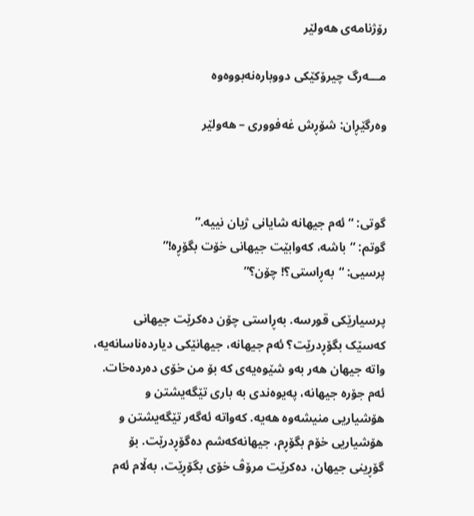رۆژنامەی ھەولێر

مـــەرگ چیرۆکێكی دووبارەنەبووەوە

وەرگێڕان: شۆڕش غەفووری – هەولێر



گوتی: “ئەم جیهانە شایانی ژیان نییە.”
گوتم: “باشە، كەوابێت جیهانی خۆت بگۆڕە!”
پرسیی: “بەڕاستی؟! چۆن؟”

پرسیارێکی قورسە. بەڕاستی چۆن دەکرێت جیهانی کەسێک بگۆڕدرێت؟ ئەم جیهانە، جیهانێکی دیاردەناسانەیە، واتە جیهان هەر بەو شێوەیەی کە بۆ من خۆی دەردەخات. ئەم جۆرە جیهانە، پەیوەندی بە باری تێگەیشتن و هۆشیاریی منیشەوە هەیە. کەواتە ئەگەر تێگەیشتن و هۆشیاریی خۆم بگۆڕم، جیهانەکەشم دەگۆڕدرێت. بۆ گۆڕینی جیهان، دەکرێت مرۆڤ خۆی بگۆڕێت، بەڵام ئەم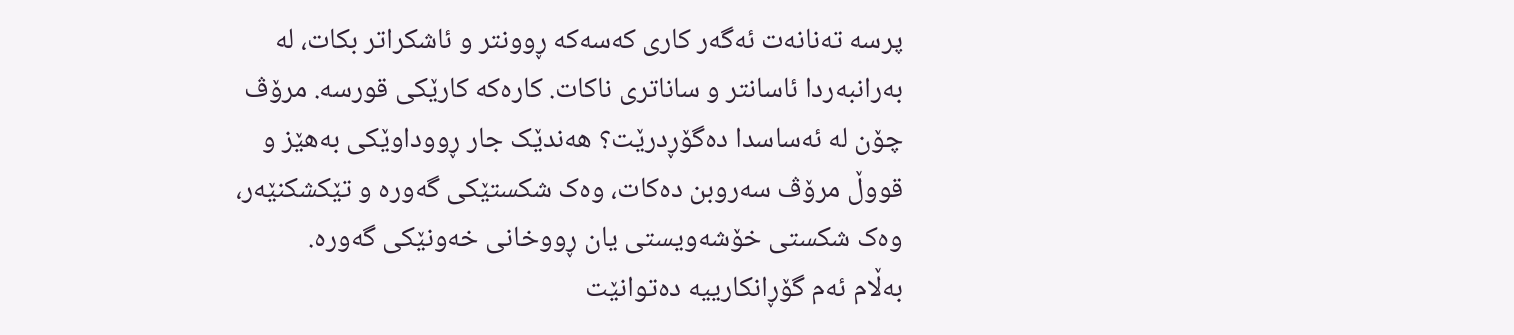پرسە تەنانەت ئەگەر کاری کەسەكە ڕوونتر و ئاشکراتر بکات، لە بەرانبەردا ئاسانتر و ساناتری ناکات. کارەکە کارێکی قورسە. مرۆڤ چۆن لە ئەساسدا دەگۆڕدرێت؟ هەندێک جار ڕووداوێکی بەهێز و قووڵ مرۆڤ سەروبن دەکات، وەک شکستێکی گەورە و تێكشكنێەر، وەک شکستی خۆشەویستی یان ڕووخانی خەونێکی گەورە.
بەڵام ئەم گۆڕانکارییە دەتوانێت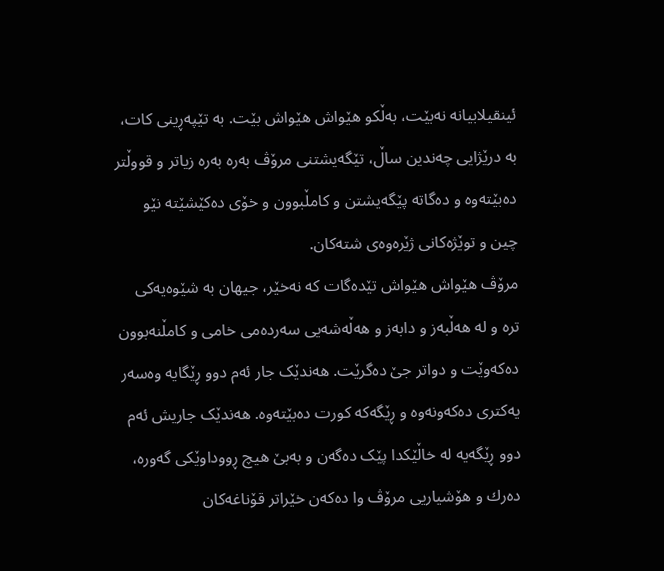ئینقیلابیانە نەبێت، بەڵكو هێواش هێواش بێت. بە تێپەڕینی کات، بە درێژایی چەندین ساڵ، تێگەیشتنی مرۆڤ بەرە بەرە زیاتر و قووڵتر دەبێتەوە و دەگاتە پێگەیشتن و كامڵبوون و خۆی دەكێشێتە نێو چین و توێژەكانی ژێرەوەی شتەکان.
مرۆڤ هێواش هێواش تێدەگات کە نەخێر، جیهان بە شێوەیەکی ترە و لە هەڵبەز و دابەز و هەڵەشەیی سەردەمی خامی و كامڵنەبوون دەکەوێت و دواتر جێ دەگرێت. هەندێک جار ئەم دوو ڕێگایە وەسەر یەکتری دەکەونەوە و ڕێگەكە کورت دەبێتەوە. هەندێک جاریش ئەم دوو ڕێگەیە لە خاڵێکدا پێک دەگەن و بەبێ هیچ ڕووداوێکی گەورە، دەرك و هۆشیاریی مرۆڤ وا دەكەن خێراتر قۆناغەکان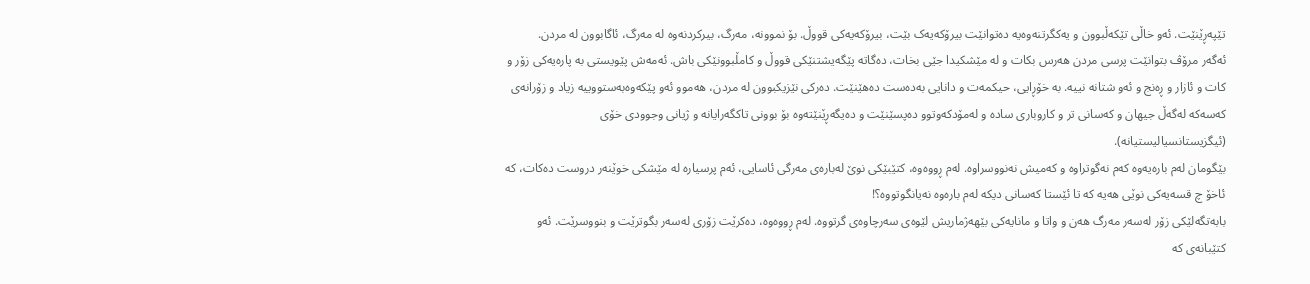تێپەڕێنێت. ئەو خاڵی تێکەڵبوون و یەكگرتنەوەیە دەتوانێت بیرۆکەیەک بێت، بیرۆکەیەکی قووڵ. بۆ نموونە، مەرگ، بیرکردنەوە لە مەرگ، ئاگابوون لە مردن.
ئەگەر مرۆڤ بتوانێت پرسی مردن هەرس بکات و لە مێشکیدا جێی بخات، دەگاتە پێگەیشتنێکی قووڵ و كامڵبوونێكی باش. ئەمەش پێویستی بە پارەیەكی زۆر و کات و ئازار و ڕەنج و ئەو شتانە نییە. بە خۆڕایی، حیكمەت و دانایی بەدەست دەهێنێت. دەركی نێزیکبوون لە مردن، هەموو ئەو پێكەوەبەستووییە زیاد و زۆرانەی كەسەكە لەگەڵ جیهان و کەسانی تر و کاروباری سادە و لەمۆدكەوتوو دەپسێنێت و دەیگەڕێنێتەوە بۆ بوونی تاکگەرایانە و ژیانی وجوودی خۆی (ئیگزیستانسیالیستیانە).
بێگومان لەم بارەیەوە کەم نەگوتراوە و کەمیش نەنووسراوە. لەم ڕووەوە، کتێبێکی نوێ لەبارەی مەرگی ئاسایی، ئەم پرسیارە لە مێشکی خوێنەر دروست دەكات، کە ئاخۆ چ قسەیەکی نوێی هەیە كە تا ئێستا کەسانی دیكە لەم بارەوە نەیانگوتووە؟!
بابەتگەلێكی زۆر لەسەر مەرگ هەن و واتا و مانایەكی بێهەژماریش لێوەی سەرچاوەی گرتووە. لەم ڕووەوە، دەكرێت زۆری لەسەر بگوترێت و بنووسرێت. ئەو کتێبانەی كە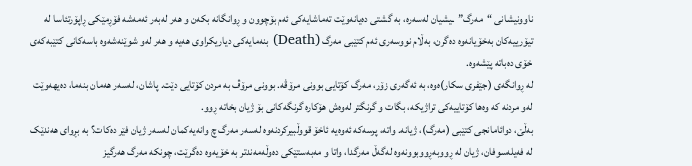ناوونیشانی “مەرگ”ـیشیان لەسەرە، بە گشتی دەیانەوێت تەماشایەكی ئەم بۆچوون و ڕوانگانە بكەن و هەر لەبەر ئەمەشە فۆڕمێكی ڕاپۆرتئاسا لە تیۆرییەکان بەخۆیانەوە دەگرن، بەڵام نووسەری ئەم کتێبی مەرگ (Death) بنەمایەکی دیاریکراوی هەیە و هەر لەو شوێنەشەوە باسەکانی کتێبەکەی خۆی دەباتە پێشەوە.
لە ڕوانگەی (جێفری سكار)ەوە، بە ئەگەری زۆر، مەرگ کۆتایی بوونی مرۆڤە. بوونی مرۆڤ بە مردن کۆتایی دێت. پاشان، لەسەر هەمان بنەما، دەیهەوێت لەو مردنە کە وەها کۆتاییەكی تراژیكە، بگات و گرنگتر لەوەش هۆكارە گرنگەكانی بۆ ژیان بخاتە ڕوو.
بەڵێ، دوائامانجی کتێبی (مەرگ)، ژیانە. واتە، پرسەكە ئەوەیە ئاخۆ قووڵبیرکردنەوە لەسەر مەرگ چ وانەیەكمان لەسەر ژیان فێر دەكات؟ بە بڕوای هەندێک لە فەیلەسوفان، ژیان لە ڕووبەڕووبوونەوە لەگەڵ مەرگدا، واتا و مەبەستێكی دەوڵەمەندتر بە خۆیەوە دەگرێت، چونکە مەرگ هەرگیز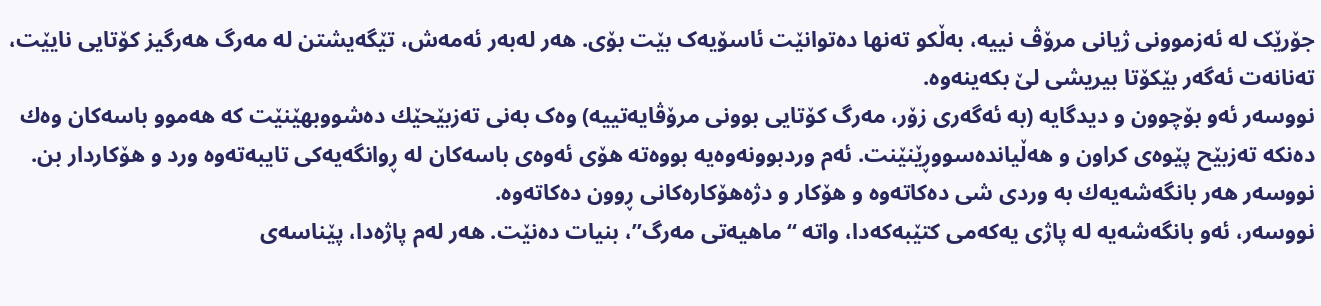جۆرێک لە ئەزموونی ژیانی مرۆڤ نییە، بەڵکو تەنها دەتوانێت ئاسۆیەک بێت بۆی. هەر لەبەر ئەمەش، تێگەیشتن لە مەرگ هەرگیز کۆتایی نایێت، تەنانەت ئەگەر بێکۆتا بیریشی لێ بکەینەوە.
نووسەر ئەو بۆچوون و دیدگایە (بە ئەگەری زۆر، مەرگ کۆتایی بوونی مرۆڤایەتییە) وەک بەنی تەزبێحێك دەشووبهێنێت كە هەموو باسەکان وەك دەنكە تەزبێح پێوەی كراون و هەڵیاندەسووڕێنێنت. ئەم وردبوونەوەیە بووەتە هۆی ئەوەی باسەکان لە ڕوانگەیەکی تایبەتەوە ورد و هۆكاردار بن. نووسەر هەر بانگەشەیەك بە وردی شی دەكاتەوە و هۆكار و دژەهۆكارەكانی ڕوون دەکاتەوە.
نووسەر، ئەو بانگەشەیە لە پاژی یەکەمی كتێبەكەدا، واتە “ماهیەتی مەرگ”، بنیات دەنێت. هەر لەم پاژەدا، پێناسەی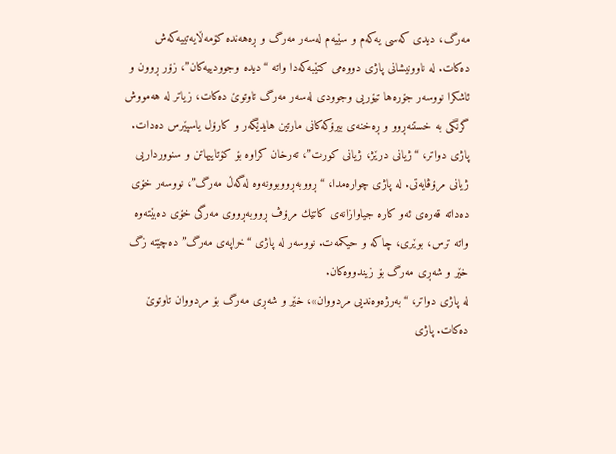مەرگ، دیدی کەسی یەکەم و سێیەم لەسەر مەرگ و ڕەهەندە كۆمەڵایەتییەكەش دەكات. لە ناوونیشانی پاژی دووەمی كتێبەكەدا واتە “دیدە وجوودییەكان”، زۆر ڕوون و ئاشكرا نووسەر جۆرەها تیۆریی وجوودی لەسەر مەرگ تاوتوێ دەكات، زیاتر لە هەمووش گرنگی بە خستنەڕوو و ڕەخنەی بیرۆکەکانی مارتین هایدێگەر و کارۆل یاسپێرس دەدات.
پاژی دواتر، “ژیانی درێژ، ژیانی کورت”، تەرخان کراوە بۆ کۆتاییهاتن و سنوورداریی ژیانی مرۆڤایەتی. لە پاژی چوارەمدا، “ڕووبەڕووبوونەوە لەگەڵ مەرگ”، نووسەر خۆی دەداتە قەرەی ئەو کارە جیاوازانەی كاتێك مرۆڤ ڕووبەڕووی مەرگی خۆی دەبێتەوە واتە ترس، بوێری، چاکە و حیكمەت. نووسەر لە پاژی “خراپەی مەرگ” دەچێتە زگ خێر و شەڕی مەرگ بۆ زیندووەكان.
لە پاژی دواتر، “بەرژەوەندیی مردووان»، خێر و شەڕی مەرگ بۆ مردووان تاوتوێ دەكات. پاژی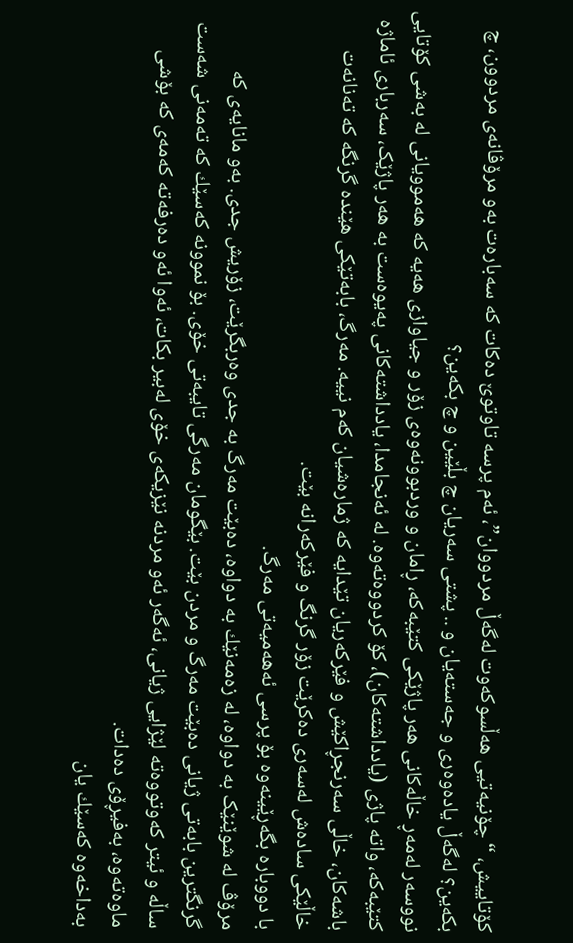کۆتاییش، “چۆنیەتیی هەڵسوکەوت لەگەڵ مردووان”، ئەم پرسە تاوتوێ دەكات کە سەبارەت بەو مرۆڤانەی مردوون، چ بكەین؟ لەگەڵ یادەوەری و جەستەیان و .. پشتی سەریان چ بڵێین و چ بکەین؟
نووسەر لەمەڕ خاڵەکانی هەر پاژێكی كتێبەكە، ڕامان و وردبوونەوەی زۆر و جیاوازی هەیە کە هەموویانی لە بەشی کۆتایی کتێبەکە، واتە پاژی (یادداشتەكان)، کۆ کردووەتەوە. لە ئەنجامدا، یادداشتەكانی پەیوەست بە هەر پاژێک، سەرباری ئاماژە باشەکان، خاڵی سەرنجڕاکێش و فێرکەریان تێدایە کە ژمارەشیان کەم نییە. مەرگ، بابەتێکی هێندە گرنگە کە تەنانەت خاڵێکی سادەش لەسەری دەكرێت زۆر گرنگ و فێرکەرانە بێت.
با دووبارە بگەڕێینەوە بۆ پرسی ئەهەمیەتی مەرگ.
مرۆڤ لە شوێنێک بە دواوە، لە زەمەنێك بە دواوە، دەبێت مەرگ بە جدی وەربگرێت، زۆریش جدی. بەو مانایەی کە گرنگترین بابەتی ژیانی دەبێت مەرگ و مردن بێت. بێگومان مەرگی تایبەتی خۆی. بۆ نموونە كەسێك كە تەمەنی شەست ساڵە و ئیتر كەوتووەتە لێژایی ژیانی، ئەگەر ئەو مردنە نێزیكەی خۆی لەبیر بکات، ئەوا ئەو دەرفەتە کەمەی كە بۆشی ماوەتەوە، بەفیڕۆی دەدات.
بەداخەوە کەسێك یان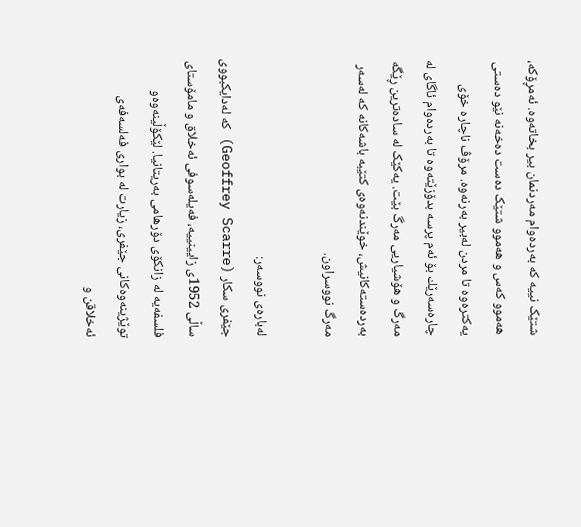شتێک نییە کە بەردەوام مەردنمان بیر بخاتەوە. ئەمڕۆكە، هەموو کەس و هەموو شتێک دەست دەخەنە نێو دەستی یەکترەوە تا مردن لەبیر بەرنەوە. مرۆڤ ناچارە خۆی چارەسەرێك بۆ ئەم پرسە بدۆزێتەوە تا بەردەوام ئاگای لە مەرگ و هۆشیاریی مەرگ بێت. یەکێک لە سادەترین ڕێگە بەردەستەکانیش، خوێندنەوەی کتێبە باشەکانە کە لەسەر مەرگ نووسراون.

لەبارەی نووسەر:
جێفری سکار (Geoffrey Scarre) کە لەدایكبووی ساڵی 1952ی زایینییە، فەیلەسوفی ئەخلاق و مامۆستای فلسفەیە لە زانكۆی دۆرهامی بەریتانیا. لێكۆڵینەوەو توێژینەوەكانی جێفری، زیارت لە بواری فەلسەفەی ئەخلاقن و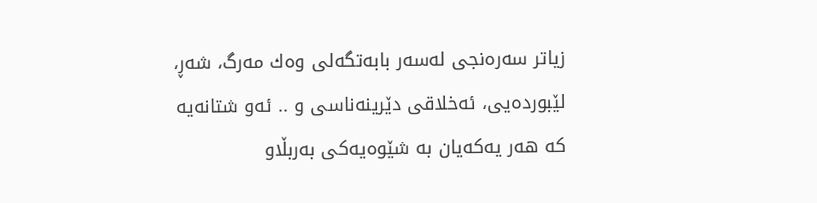زیاتر سەرەنجی لەسەر بابەتگەلی وەك مەرگ، شەڕ، لێبوردەیی، ئەخلاقی دێرینەناسی و .. ئەو شتانەیە كە هەر یەكەیان بە شێوەیەكی بەربڵاو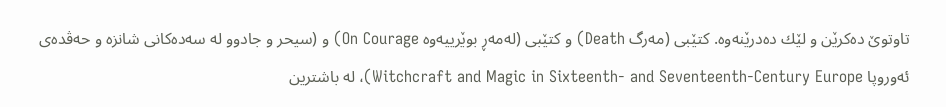تاوتوێ دەكرێن و لێك دەدرێنەوە. كتێبی (مەرگ Death) و كتێبی (لەمەڕ بوێرییەوە On Courage) و (سیحر و جادوو لە سەدەكانی شانزە و حەڤدەی ئەوروپا Witchcraft and Magic in Sixteenth- and Seventeenth-Century Europe)، لە باشترین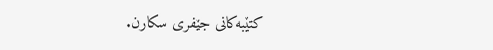كتێبەكانی جێفری سكارن.